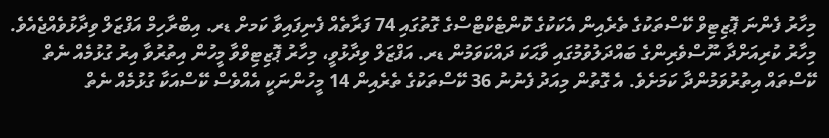މިހާރު ފެންނަ ޕޮޒިޓިވް ކޭސްތަކުގެ ތެރެއިން އެކަކުގެ ކޮންޓެކްޓްސްގެ ގޮތުގައި 74 ފަރާތެއް ފެނިފައިވާ ކަމށް ޑރ. އިބްރާހިމް އަފްޒަލް ވިދާޅުވެއްޖެއެވެ.
މިހާރު ކުރިއަށްދާ ނޫސްވެރިންގެ ބައްދަލުވުމުގައި ވާޙަކަ ދައްކަވަމުން ޑރ. އަފްޒަލް ވިދާޅުވީ، މިހާރު ޕޮޒިޓިވްވާ މީހުން އިތުރުވާ އިރު ގުޅުމެއް ނެތް ކޭސްތައް އިތުރުވަމުންދާ ކަމަށެވެ. އެ ގޮތުން މިއަދު ފެނުނު 36 ކޭސްތަކުގެ ތެރެއިން 14 މީހުންނަކީ އެއްވެސް ކޭސްއަކާ ގުޅުމެއް ނެތް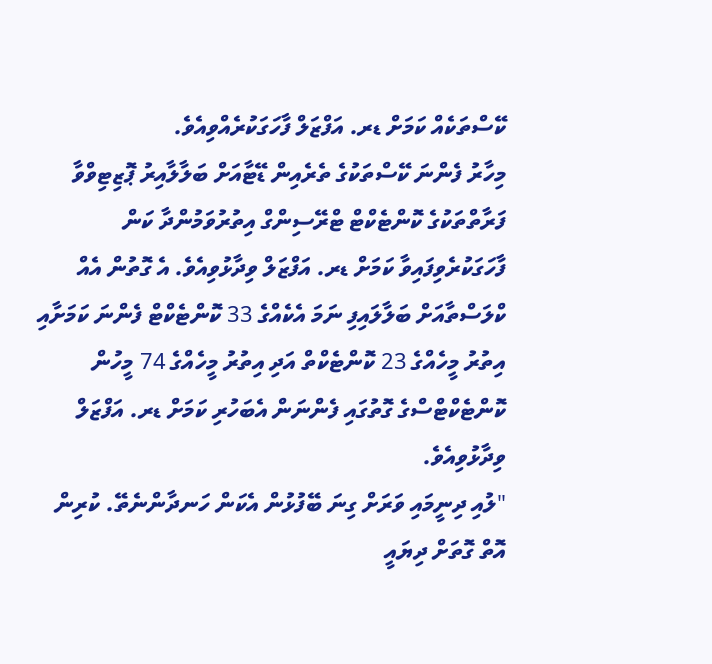ކޭސްތަކެއް ކަމަށް ޑރ. އަފްޒަލް ފާހަގަކުރެއްވިއެވެ.
މިހާރު ފެންނަ ކޭސްތަކުގެ ތެރެއިން ޑޭޓާއަށް ބަލާލާއިރު ޕޮޒިޓިވްވާ ފަރާތްތަކުގެ ކޮންޓެކްޓް ޓްރޭސިންގް އިތުރުވަމުންދާ ކަން ފާހަގަކުރެވިފައިވާ ކަމަށް ޑރ. އަފްޒަލް ވިދާޅުވިއެވެ. އެ ގޮތުން އެއް ކްލަސްތާއަށް ބަލާލައިފި ނަމަ އެކެއްގެ 33 ކޮންޓެކްޓް ފެންނަ ކަމަށާއި އިތުރު މީހެއްގެ 23 ކޮންޓެކްތް އަދި އިތުރު މީހެއްގެ 74 މީހުން ކޮންޓެކްޓްސްގެ ގޮތުގައި ފެންނަން އެބަހުރި ކަމަށް ޑރ. އަފްޒަލް ވިދާޅުވިއެވެ.
"ލުއި ދިނީމައި ވަރަށް ގިނަ ބޭފުޅުން އެކަން ހަނދާންނެތޭ. ކުރިން އޮތް ގޮތަށް ދިޔައީ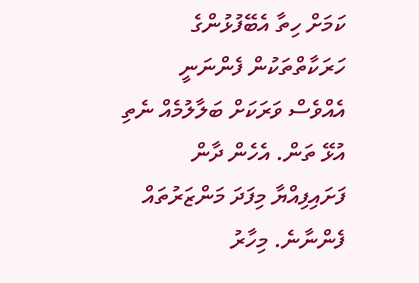ކަމަށް ހިތާ އެބޭފުޅުންގެ ހަރަކާތްތަކުން ފެންނަނީ އެއްވެސް ވަރަކަށް ބަލާލުމެއް ނެތި އުޅޭ ތަން. އެހެން ދާން ފަށައިފިއްޔާ މިފަދަ މަންޒަރުތައް ފެންނާނެ. މިހާރު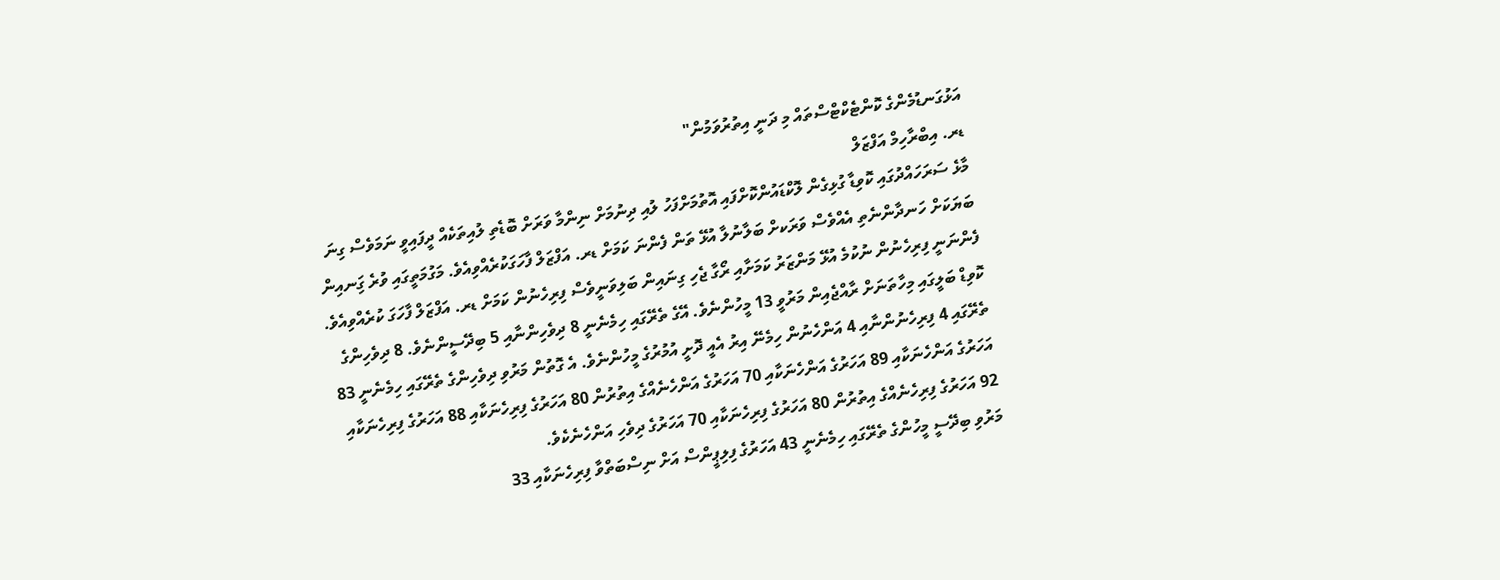އަޅުގަނޑުމެންގެ ކޮންޓެކްޓްސްތައް މި ދަނީ އިތުރުވަމުން"
ޑރ. އިބްރާހިމް އަފްޒަލް
މާޅެ ސަރަހައްދުގައި ކޮވިޑާ ގުޅިގެން ލޮކްޑައުންކޮށްފައި އޮތުމަށްފަހު ލުއި ދިނުމަށް ނިންމާ ވަރަށް ބޮޑެތި ލުއިތަކެއް ދީފައިވީ ނަމަވެސް ގިނަ ބަޔަކަށް ހަނދާންނެތި އެއްވެސް ވަރަކށް ބަލާނުލާ އުޅޭ ތަން ފެންނަ ކަމަށް ޑރ. އަފްޒަލް ފާހަގަކުރެއްވިއެވެ. މަގުމަތީގައި ވުރެ ގަިނއިން ފެންނަނީ ފިރިހެނުން ނުކުމެ އުޅޭ މަންޒަރު ކަމަށާއި ރޯގާ ޖެހި ގިނައިން ބަލިވަނީވެސް ފިރިހެނުން ކަމަށް ޑރ. އަފްޒަލް ފާހަގަ ކުރެއްވިއެވެ.
ކޮވިޑް ބަލީގައި މިހާތަނަށް ރާއްޖެއިން މަރުވީ 13 މީހުންނެވެ. އޭގެ ތެރޭގައި ހިމެނެނީ 8 ދިވެހިންނާއި 5 ބިދޭސީންނެވެ. 8 ދިވެހިންގެ ތެރޭގައި 4 ފިރިހެނުންނާއި 4 އަންހެނުން ހިމެނޭ އިރު އެއީ ދޮށީ އުމުރުގެ މީހުންނެވެ. އެ ގޮތުން މަރުވި ދިވެހިންގެ ތެރޭގައި ހިމެނެނީ 83 އަހަރުގެ އަންހެނަކާއި 89 އަހަރުގެ އަންހެނަކާއި 70 އަހަރުގެ އަންހެނެއްގެ އިތުރުން 80 އަހަރުގެ ފިރިހެނަކާއި 88 އަހަރުގެ ފިރިހެނަކާއި 92 އަހަރުގެ ފިރިހެނެއްގެ އިތުރުން 80 އަހަރުގެ ފިރިހެނަކާއި 70 އަހަރުގެ ދިވެހި އަންހެނެކެވެ.
މަރުވި ބިދޭސީ މީހުންގެ ތެރޭގައި ހިމެނެނީ 43 އަހަރުގެ ފިލިޕީންސް އަށް ނިސްބަތްވާ ފިރިހެނަކާއި 33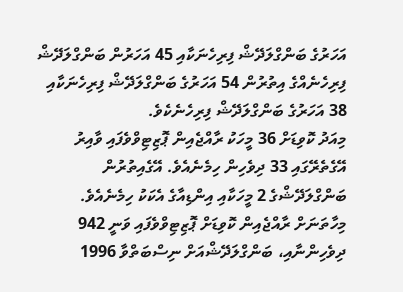އަހަރުގެ ބަންގްލަދޭޝް ފިރިހެނަކާއި 45 އަހަރުން ބަންގްލަދޭޝް ފިރިހެނެއްގެ އިތުރުން 54 އަހަރުގެ ބަންގްލަދޭޝް ފިރިހެނަކާއި 38 އަހަރުގެ ބަންގްލަދޭޝް ފިރިހެނެކެވެ.
މިއަދު ކޮވިޑަށް 36 މީހަކު ރާއްޖެއިން ޕޮޒިޓިވްވެފައި ވާއިރު އޭގެތެރޭގައި 33 ދިވެހިން ހިމެނެއެވެ. އޭގެއިތުރުން ބަންގްލަދޭޝްގެ 2 މީހަކާއި އިންޑިއާގެ އެކަކު ހިމެނެއެވެ. މިހާތަނަށް ރާއްޖެއިން ކޮވިޑަށް ޕޮޒިޓިވްވެފައި ވަނީ 942 ދިވެހިންނާއި، ބަންގްލަދޭޝްއަށް ނިސްބަތްވާ 1996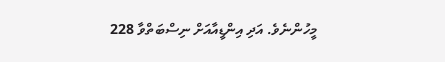މީހުންނެވެ. އަދި އިންޑީއާއަށް ނިސްބަތްވާ 228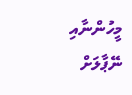މީހުންނާއި ނޭޕާލަށް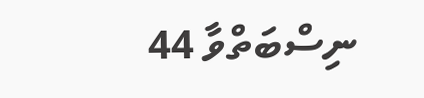ނިސްބަތްވާ 44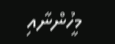މީހުންނާއި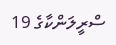ސްރީލަންކާގެ 19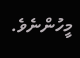މީހުންނެވެ.